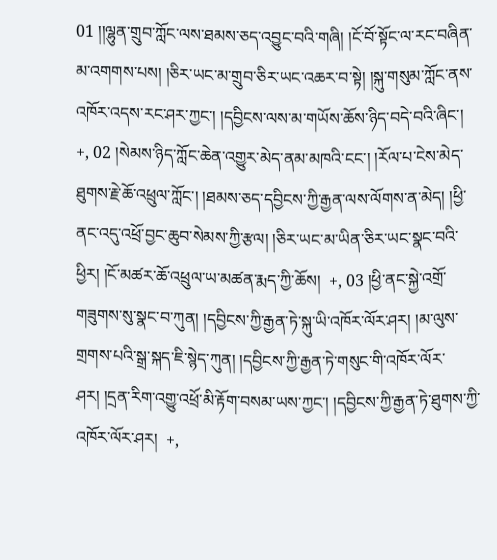01 །།ལྷུན་གྲུབ་ཀློང་ལས་ཐམས་ཅད་འབྱུང་བའི་གཞི། །ངོ་བོ་སྟོང་ལ་རང་བཞིན་མ་འགགས་པས། །ཅིར་ཡང་མ་གྲུབ་ཅིར་ཡང་འཆར་བ་སྟེ། །སྐུ་གསུམ་ཀློང་ནས་འཁོར་འདས་རང་ཤར་ཀྱང་། །དབྱིངས་ལས་མ་གཡོས་ཆོས་ཉིད་བདེ་བའི་ཞིང་།  +, 02 །སེམས་ཉིད་ཀློང་ཆེན་འགྱུར་མེད་ནམ་མཁའི་ངང་། །རོལ་པ་ངེས་མེད་ཐུགས་རྗེ་ཆོ་འཕྲུལ་ཀློང་། །ཐམས་ཅད་དབྱིངས་ཀྱི་རྒྱན་ལས་ལོགས་ན་མེད། །ཕྱི་ནང་འདུ་འཕྲོ་བྱང་ཆུབ་སེམས་ཀྱི་རྩལ། །ཅིར་ཡང་མ་ཡིན་ཅིར་ཡང་སྣང་བའི་ཕྱིར། །ངོ་མཚར་ཆོ་འཕྲུལ་ཡ་མཚན་རྨད་ཀྱི་ཆོས།  +, 03 །ཕྱི་ནང་སྐྱེ་འགྲོ་གཟུགས་སུ་སྣང་བ་ཀུན། །དབྱིངས་ཀྱི་རྒྱན་ཏེ་སྐུ་ཡི་འཁོར་ལོར་ཤར། །མ་ལུས་གྲགས་པའི་སྒྲ་སྐད་ཇི་སྙེད་ཀུན། །དབྱིངས་ཀྱི་རྒྱན་ཏེ་གསུང་གི་འཁོར་ལོར་ཤར། །དྲན་རིག་འགྱུ་འཕྲོ་མི་རྟོག་བསམ་ཡས་ཀྱང་། །དབྱིངས་ཀྱི་རྒྱན་ཏེ་ཐུགས་ཀྱི་འཁོར་ལོར་ཤར།  +,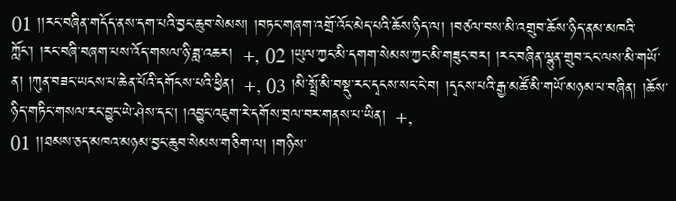01 །།རང་བཞིན་གདོད་ནས་དག་པའི་བྱང་ཆུབ་སེམས། །བཏང་གཞག་འགྲོ་འོང་མེད་པའི་ཆོས་ཉིད་ལ། །བཙལ་བས་མི་འགྲུབ་ཆོས་ཉིད་ནམ་མཁའི་ཀློང་། །རང་བཞི་བཞག་པས་འོད་གསལ་ཉི་ཟླ་འཆར།  +, 02 །ཡུལ་ཀྱང་མི་དགག་སེམས་ཀྱང་མི་གཟུང་བར། །རང་བཞིན་ལྷུན་གྲུབ་ངང་ལས་མི་གཡོ་ན། །ཀུན་བཟང་ཡངས་པ་ཆེན་པོའི་དགོངས་པའི་ཕྱིན།  +, 03 །མི་སྤྲོ་མི་བསྡུ་རང་དྭངས་སང་ངེ་བ། །དྭངས་པའི་རྒྱ་མཚོ་མི་གཡོ་མཉམ་པ་བཞིན། །ཆོས་ཉིད་གཏིང་གསལ་རང་བྱུང་ཡེ་ཤེས་དང་། །འབྱུང་འཇུག་རེ་དགོས་བྲལ་བར་གནས་པ་ཡིན།  +,
01 །།ཐམས་ཅད་མཁའ་མཉམ་བྱང་ཆུབ་སེམས་གཅིག་ལ། །གཉིས་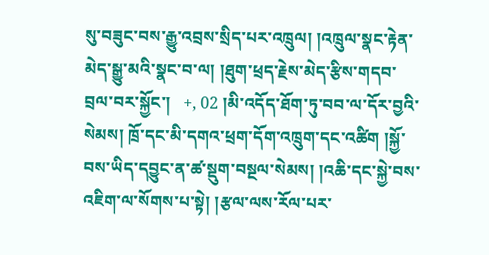སུ་བཟུང་བས་རྒྱུ་འབྲས་སྲིད་པར་འཁྲུལ། །འཁྲུལ་སྣང་རྟེན་མེད་སྒྱུ་མའི་སྣང་བ་ལ། །ཐུག་ཕྲད་རྗེས་མེད་རྩིས་གདབ་བྲལ་བར་སྐྱོང་།   +, 02 །མི་འདོད་ཐོག་ཏུ་བབ་ལ་དོར་བྱའི་སེམས། ཁྲོ་དང་མི་དགའ་ཕྲག་དོག་འཁྲུག་དང་འཚིག །སྐྱོ་བས་ཡིད་དབྱུང་ན་ཚ་སྡུག་བསྔལ་སེམས། །འཆི་དང་སྐྱེ་བས་འཇིག་ལ་སོགས་པ་སྟེ། །རྩལ་ལས་རོལ་པར་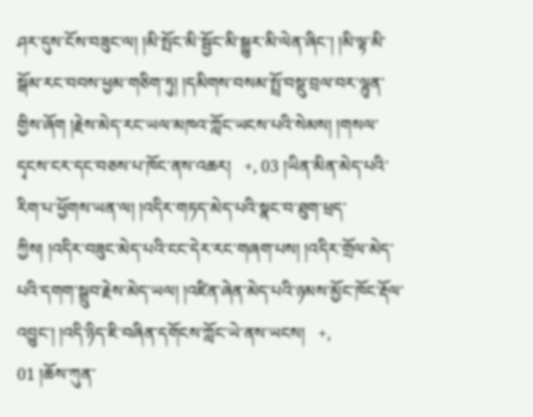ཤར་དུས་ངོས་བཟུང་ལ། །མི་སྤོང་མི་སྦྱོང་མི་སྒྱུར་མི་ལེན་ཞིང་། །མི་ལྟ་མི་སྒོམ་རང་བབས་ཕྱམ་གཅིག་ཏུ། །དམིགས་བསམ་སྤྲོ་བསྡུ་བྲལ་བར་ལྷུན་གྱིས་ཞོག །རྗེས་མེད་རང་ཡལ་མཁའ་ཀློང་ཡངས་པའི་སེམས། །གསལ་དྭངས་ངར་དང་བཅས་པ་ཁོང་ནས་འཆར།   +, 03 །ཡིན་མིན་མེད་པའི་རིག་པ་ཕྱོགས་ཡན་ལ། །འདིར་གཏད་མེད་པའི་སྣང་བ་ཐུག་ཕྲད་ཀྱིས། །འདིར་བཟུང་མེད་པའི་ངང་དེར་རང་གཞག་པས། །འདིར་གྲོལ་མེད་པའི་དགག་སྒྲུབ་རྗེས་མེད་ཡལ། །འཛིན་ཞེན་མེད་པའི་ཉམས་མྱོང་ཁོང་རྡོལ་འབྱུང་། །འདི་ཉིད་ཇི་བཞིན་དགོངས་ཀློང་ཡེ་ནས་ཡངས།   +,
01 །ཆོས་ཀུན་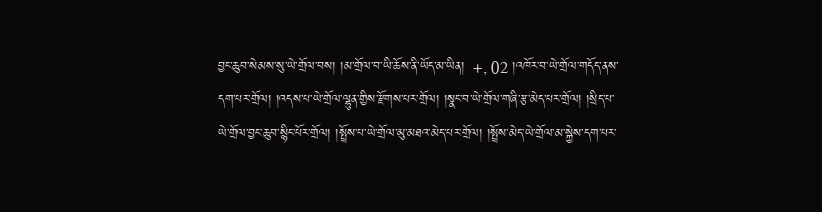བྱང་ཆུབ་སེམས་སུ་ཡེ་གྲོལ་བས། །མ་གྲོལ་བ་ཡི་ཆོས་ནི་ཡོད་མ་ཡིན།  +, 02 །འཁོར་བ་ཡེ་གྲོལ་གདོད་ནས་དག་པར་གྲོལ། །འདས་པ་ཡེ་གྲོལ་ལྷུན་གྱིས་རྫོགས་པར་གྲོལ། །སྣང་བ་ཡེ་གྲོལ་གཞི་རྩ་མེད་པར་གྲོལ། །སྲིད་པ་ཡེ་གྲོལ་བྱང་ཆུབ་སྙིང་པོར་གྲོལ། །སྤྲོས་པ་ཡེ་གྲོལ་མུ་མཐའ་མེད་པར་གྲོལ། །སྤྲོས་མེད་ཡེ་གྲོལ་མ་སྐྱེས་དག་པར་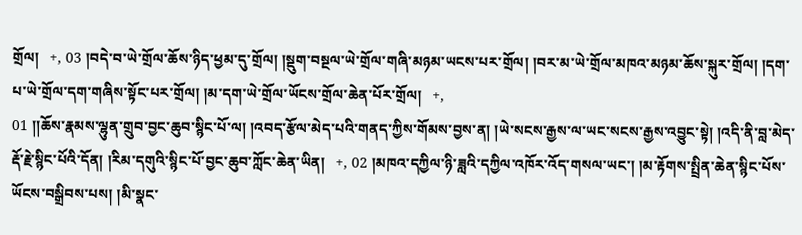གྲོལ།   +, 03 །བདེ་བ་ཡེ་གྲོལ་ཆོས་ཉིད་ཕྱམ་དུ་གྲོལ། །སྡུག་བསྔལ་ཡེ་གྲོལ་གཞི་མཉམ་ཡངས་པར་གྲོལ། །བར་མ་ཡེ་གྲོལ་མཁའ་མཉམ་ཆོས་སྐུར་གྲོལ། །དག་པ་ཡེ་གྲོལ་དག་གཞིས་སྟོང་པར་གྲོལ། །མ་དག་ཡེ་གྲོལ་ཡོངས་གྲོལ་ཆེན་པོར་གྲོལ།   +,
01 །།ཆོས་རྣམས་ལྷུན་གྲུབ་བྱང་ཆུབ་སྙིང་པོ་ལ། །འབད་རྩོལ་མེད་པའི་གནད་ཀྱིས་གོམས་བྱས་ན། །ཡེ་སངས་རྒྱས་ལ་ཡང་སངས་རྒྱས་འབྱུང་སྟེ། །འདི་ནི་བླ་མེད་རྡོ་རྗེ་སྙིང་པོའི་དོན། །རིམ་དགུའི་སྙིང་པོ་བྱང་ཆུབ་ཀློང་ཆེན་ཡིན།   +, 02 །མཁའ་དཀྱིལ་ཉི་ཟླའི་དཀྱིལ་འཁོར་འོད་གསལ་ཡང་། །མ་རྟོགས་སྤྲིན་ཆེན་སྙིང་པོས་ཡོངས་བསྒྲིབས་པས། །མི་སྣང་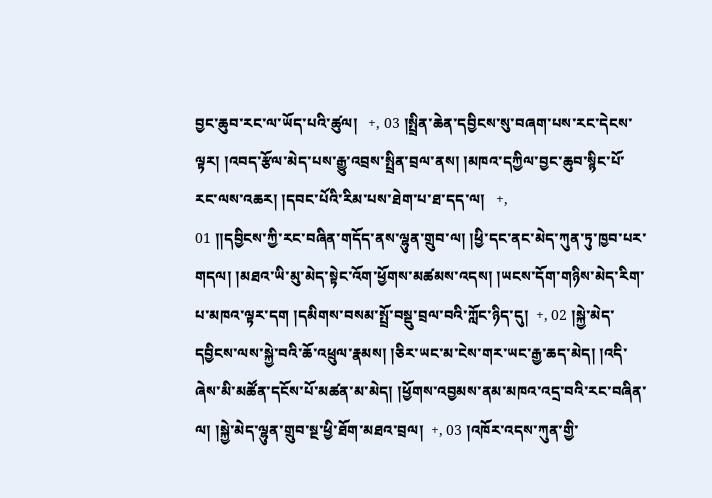བྱང་ཆུབ་རང་ལ་ཡོད་པའི་ཚུལ།   +, 03 །སྤྲིན་ཆེན་དབྱིངས་སུ་བཞག་པས་རང་དེངས་ལྟར། །འབད་རྩོལ་མེད་པས་རྒྱུ་འབྲས་སྤྲིན་བྲལ་ནས། །མཁའ་དཀྱིལ་བྱང་ཆུབ་སྙིང་པོ་རང་ལས་འཆར། །དབང་པོའི་རིམ་པས་ཐེག་པ་ཐ་དད་ལ།   +,
01 །།དབྱིངས་ཀྱི་རང་བཞིན་གདོད་ནས་ལྷུན་གྲུབ་ལ། །ཕྱི་དང་ནང་མེད་ཀུན་ཏུ་ཁྱབ་པར་གདལ། །མཐའ་ཡི་མུ་མེད་སྟེང་འོག་ཕྱོགས་མཚམས་འདས། །ཡངས་དོག་གཉིས་མེད་རིག་པ་མཁའ་ལྟར་དག །དམིགས་བསམ་སྤྲོ་བསྡུ་བྲལ་བའི་ཀློང་ཉིད་དུ།  +, 02 །སྐྱེ་མེད་དབྱིངས་ལས་སྐྱེ་བའི་ཆོ་འཕྲུལ་རྣམས། །ཅིར་ཡང་མ་ངེས་གར་ཡང་རྒྱ་ཆད་མེད། །འདི་ཞེས་མི་མཚོན་དངོས་པོ་མཚན་མ་མེད། །ཕྱོགས་འབྱམས་ནམ་མཁའ་འདྲ་བའི་རང་བཞིན་ལ། །སྐྱེ་མེད་ལྷུན་གྲུབ་སྔ་ཕྱི་ཐོག་མཐའ་བྲལ།  +, 03 །འཁོར་འདས་ཀུན་གྱི་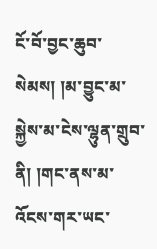ངོ་བོ་བྱང་ཆུབ་སེམས། །མ་བྱུང་མ་སྐྱེས་མ་ངེས་ལྷུན་གྲུབ་ནི། །གང་ནས་མ་འོངས་གར་ཡང་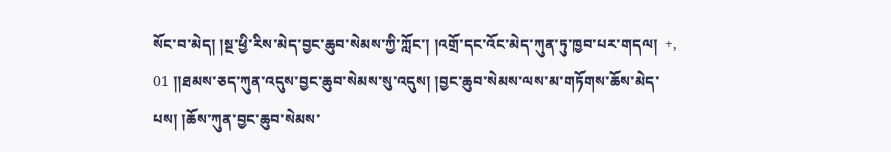སོང་བ་མེད། །སྔ་ཕྱི་རིས་མེད་བྱང་ཆུབ་སེམས་ཀྱི་ཀློང་། །འགྲོ་དང་འོང་མེད་ཀུན་ཏུ་ཁྱབ་པར་གདལ།  +,
01 །།ཐམས་ཅད་ཀུན་འདུས་བྱང་ཆུབ་སེམས་སུ་འདུས། །བྱང་ཆུབ་སེམས་ལས་མ་གཏོགས་ཆོས་མེད་པས། །ཆོས་ཀུན་བྱང་ཆུབ་སེམས་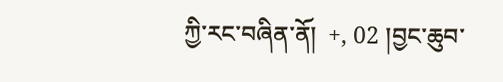ཀྱི་རང་བཞིན་ནོ།  +, 02 །བྱང་ཆུབ་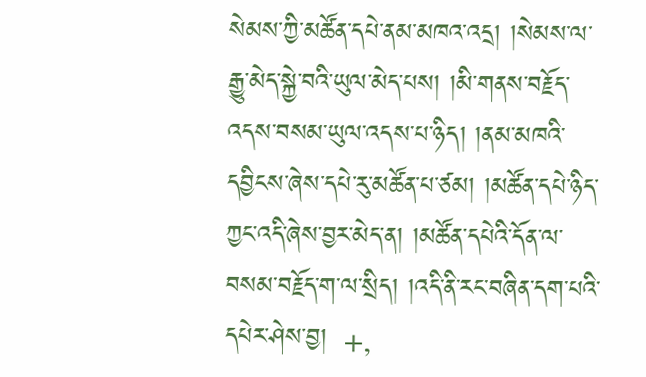སེམས་ཀྱི་མཚོན་དཔེ་ནམ་མཁའ་འདྲ། །སེམས་ལ་རྒྱུ་མེད་སྐྱེ་བའི་ཡུལ་མེད་པས། །མི་གནས་བརྗོད་འདས་བསམ་ཡུལ་འདས་པ་ཉིད། །ནམ་མཁའི་དབྱིངས་ཞེས་དཔེ་རུ་མཚོན་པ་ཙམ། །མཚོན་དཔེ་ཉིད་ཀྱང་འདི་ཞེས་བྱར་མེད་ན། །མཚོན་དཔེའི་དོན་ལ་བསམ་བརྗོད་ག་ལ་སྲིད། །འདི་ནི་རང་བཞིན་དག་པའི་དཔེར་ཤེས་བྱ།  +,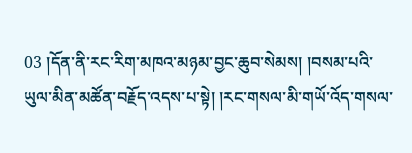03 །དོན་ནི་རང་རིག་མཁའ་མཉམ་བྱང་ཆུབ་སེམས། །བསམ་པའི་ཡུལ་མིན་མཚོན་བརྗོད་འདས་པ་སྟེ། །རང་གསལ་མི་གཡོ་འོད་གསལ་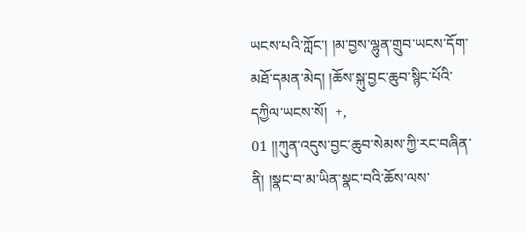ཡངས་པའི་ཀློང་། །མ་བྱས་ལྷུན་གྲུབ་ཡངས་དོག་མཐོ་དམན་མེད། །ཆོས་སྐུ་བྱང་ཆུབ་སྙིང་པོའི་དཀྱིལ་ཡངས་སོ།  +,
01 །།ཀུན་འདུས་བྱང་ཆུབ་སེམས་ཀྱི་རང་བཞིན་ནི། །སྣང་བ་མ་ཡིན་སྣང་བའི་ཆོས་ལས་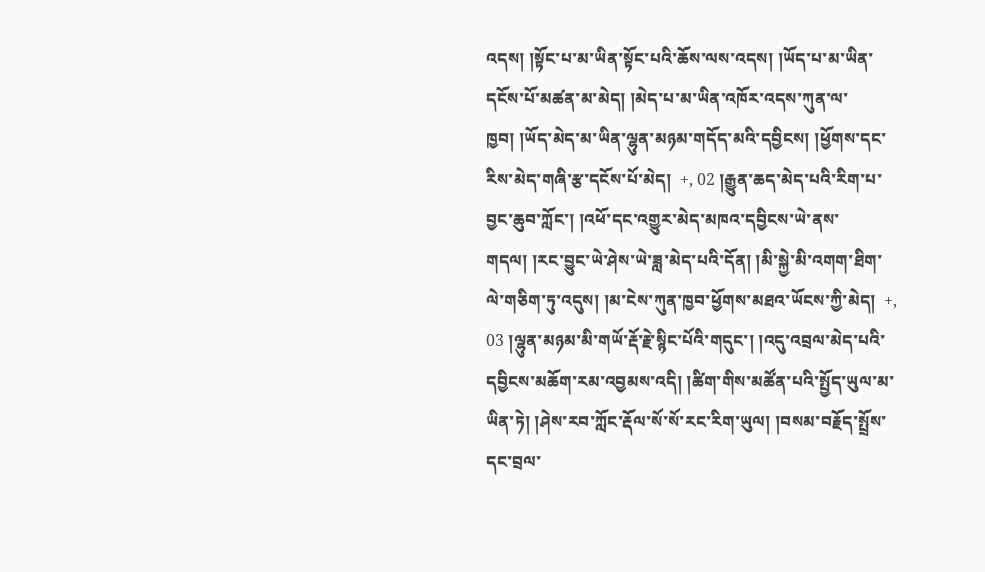འདས། །སྟོང་པ་མ་ཡིན་སྟོང་པའི་ཆོས་ལས་འདས། །ཡོད་པ་མ་ཡིན་དངོས་པོ་མཚན་མ་མེད། །མེད་པ་མ་ཡིན་འཁོར་འདས་ཀུན་ལ་ཁྱབ། །ཡོད་མེད་མ་ཡིན་ལྷུན་མཉམ་གདོད་མའི་དབྱིངས། །ཕྱོགས་དང་རིས་མེད་གཞི་རྩ་དངོས་པོ་མེད།  +, 02 །རྒྱུན་ཆད་མེད་པའི་རིག་པ་བྱང་ཆུབ་ཀློང་། །འཕོ་དང་འགྱུར་མེད་མཁའ་དབྱིངས་ཡེ་ནས་གདལ། །རང་བྱུང་ཡེ་ཤེས་ཡེ་ཟླ་མེད་པའི་དོན། །མི་སྐྱེ་མི་འགག་ཐིག་ལེ་གཅིག་ཏུ་འདུས། །མ་ངེས་ཀུན་ཁྱབ་ཕྱོགས་མཐའ་ཡོངས་ཀྱི་མེད།  +, 03 །ལྷུན་མཉམ་མི་གཡོ་རྡོ་རྗེ་སྙིང་པོའི་གདུང་། །འདུ་འབྲལ་མེད་པའི་དབྱིངས་མཆོག་རམ་འབྱམས་འདི། །ཚིག་གིས་མཚོན་པའི་སྤྱོད་ཡུལ་མ་ཡིན་ཏེ། །ཤེས་རབ་ཀློང་རྡོལ་སོ་སོ་རང་རིག་ཡུལ། །བསམ་བརྗོད་སྤྲོས་དང་བྲལ་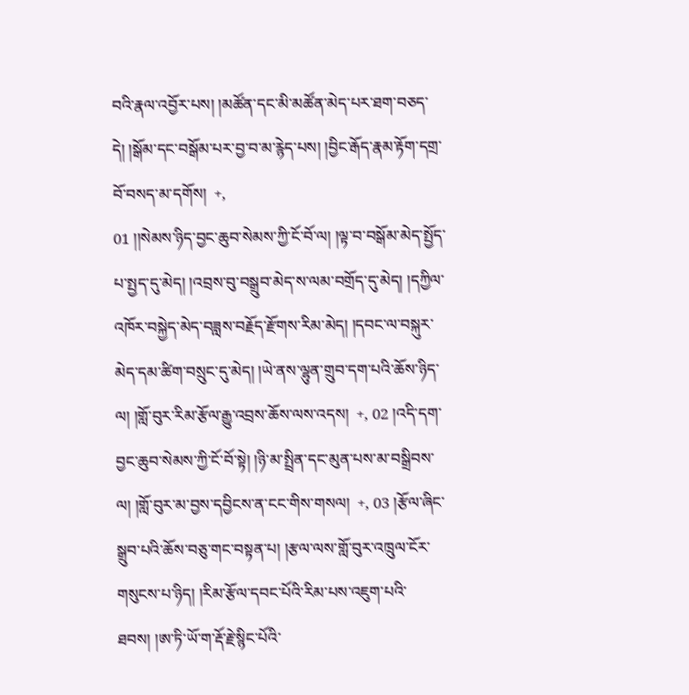བའི་རྣལ་འབྱོར་པས། །མཚོན་དང་མི་མཚོན་མེད་པར་ཐག་བཅད་དེ། །སྒོམ་དང་བསྒོམ་པར་བྱ་བ་མ་རྙེད་པས། །བྱིང་རྒོད་རྣམ་རྟོག་དགྲ་བོ་བསད་མ་དགོས།  +,
01 །།སེམས་ཉིད་བྱང་ཆུབ་སེམས་ཀྱི་ངོ་བོ་ལ། །ལྟ་བ་བསྒོམ་མེད་སྤྱོད་པ་སྤྱད་དུ་མེད། །འབྲས་བུ་བསྒྲུབ་མེད་ས་ལམ་བགྲོད་དུ་མེད། །དཀྱིལ་འཁོར་བསྐྱེད་མེད་བཟླས་བརྗོད་རྫོགས་རིམ་མེད། །དབང་ལ་བསྐུར་མེད་དམ་ཚིག་བསྲུང་དུ་མེད། །ཡེ་ནས་ལྷུན་གྲུབ་དག་པའི་ཆོས་ཉིད་ལ། །གློ་བུར་རིམ་རྩོལ་རྒྱུ་འབྲས་ཆོས་ལས་འདས།  +, 02 །འདི་དག་བྱང་ཆུབ་སེམས་ཀྱི་ངོ་བོ་སྟེ། །ཉི་མ་སྤྲིན་དང་མུན་པས་མ་བསྒྲིབས་ལ། །གློ་བུར་མ་བྱས་དབྱིངས་ན་ངང་གིས་གསལ།  +, 03 །རྩོལ་ཞིང་སྒྲུབ་པའི་ཆོས་བཅུ་གང་བསྟན་པ། །རྩལ་ལས་གློ་བུར་འཁྲུལ་ངོར་གསུངས་པ་ཉིད། །རིམ་རྩོལ་དབང་པོའི་རིམ་པས་འཇུག་པའི་ཐབས། །ཨ་ཏི་ཡོ་ག་རྡོ་རྗེ་སྙིང་པོའི་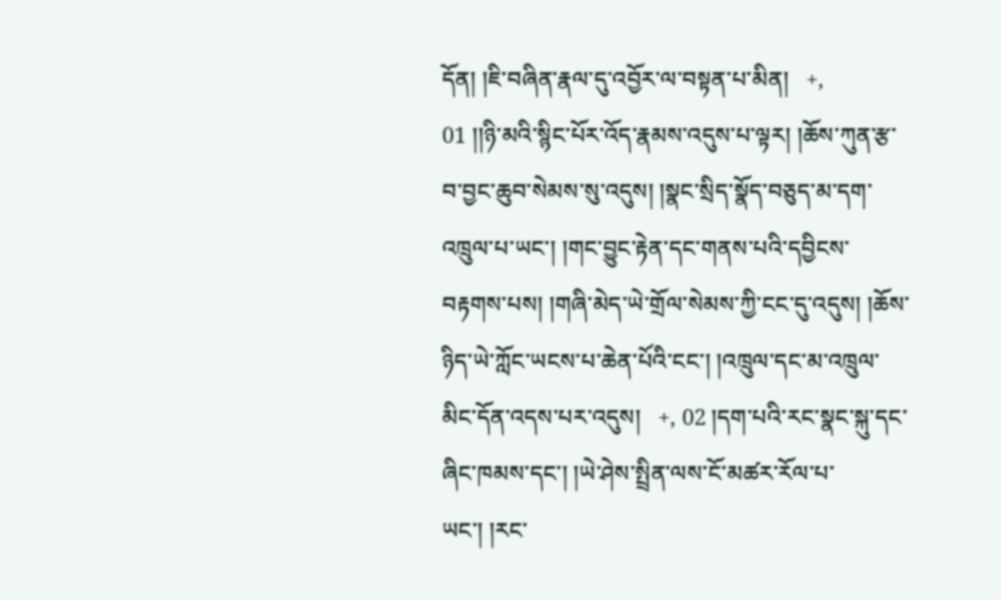དོན། །ཇི་བཞིན་རྣལ་དུ་འབྱོར་ལ་བསྟན་པ་མིན།   +,
01 །།ཉི་མའི་སྙིང་པོར་འོད་རྣམས་འདུས་པ་ལྟར། །ཆོས་ཀུན་རྩ་བ་བྱང་ཆུབ་སེམས་སུ་འདུས། །སྣང་སྲིད་སྣོད་བཅུད་མ་དག་འཁྲུལ་པ་ཡང་། །གང་བྱུང་རྟེན་དང་གནས་པའི་དབྱིངས་བརྟགས་པས། །གཞི་མེད་ཡེ་གྲོལ་སེམས་ཀྱི་ངང་དུ་འདུས། །ཆོས་ཉིད་ཡེ་ཀློང་ཡངས་པ་ཆེན་པོའི་ངང་། །འཁྲུལ་དང་མ་འཁྲུལ་མིང་དོན་འདས་པར་འདུས།   +, 02 །དག་པའི་རང་སྣང་སྐུ་དང་ཞིང་ཁམས་དང་། །ཡེ་ཤེས་སྤྲིན་ལས་ངོ་མཚར་རོལ་པ་ཡང་། །རང་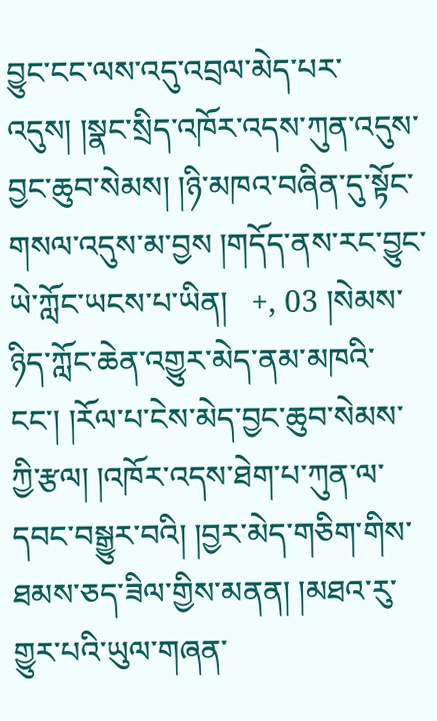བྱུང་ངང་ལས་འདུ་འབྲལ་མེད་པར་འདུས། །སྣང་སྲིད་འཁོར་འདས་ཀུན་འདུས་བྱང་ཆུབ་སེམས། །ཉི་མཁའ་བཞིན་དུ་སྟོང་གསལ་འདུས་མ་བྱས །གདོད་ནས་རང་བྱུང་ཡེ་ཀློང་ཡངས་པ་ཡིན།   +, 03 །སེམས་ཉིད་ཀློང་ཆེན་འགྱུར་མེད་ནམ་མཁའི་ངང་། །རོལ་པ་ངེས་མེད་བྱང་ཆུབ་སེམས་ཀྱི་རྩལ། །འཁོར་འདས་ཐེག་པ་ཀུན་ལ་དབང་བསྒྱུར་བའི། །བྱར་མེད་གཅིག་གིས་ཐམས་ཅད་ཟིལ་གྱིས་མནན། །མཐའ་རུ་གྱུར་པའི་ཡུལ་གཞན་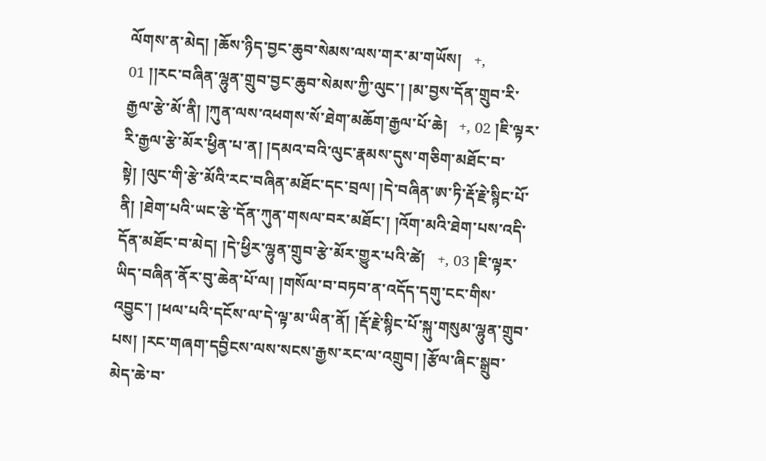ལོགས་ན་མེད། །ཆོས་ཉིད་བྱང་ཆུབ་སེམས་ལས་གར་མ་གཡོས།   +,
01 །།རང་བཞིན་ལྷུན་གྲུབ་བྱང་ཆུབ་སེམས་ཀྱི་ལུང་། །མ་བྱས་དོན་གྲུབ་རི་རྒྱལ་རྩེ་མོ་ནི། །ཀུན་ལས་འཕགས་སོ་ཐེག་མཆོག་རྒྱལ་པོ་ཆེ།   +, 02 །ཇི་ལྟར་རི་རྒྱལ་རྩེ་མོར་ཕྱིན་པ་ན། །དམའ་བའི་ལུང་རྣམས་དུས་གཅིག་མཐོང་བ་སྟེ། །ལུང་གི་རྩེ་མོའི་རང་བཞིན་མཐོང་དང་བྲལ། །དེ་བཞིན་ཨ་ཏི་རྡོ་རྗེ་སྙིང་པོ་ནི། །ཐེག་པའི་ཡང་རྩེ་དོན་ཀུན་གསལ་བར་མཐོང་། །འོག་མའི་ཐེག་པས་འདི་དོན་མཐོང་བ་མེད། །དེ་ཕྱིར་ལྷུན་གྲུབ་རྩེ་མོར་གྱུར་པའི་ཚེ།   +, 03 །ཇི་ལྟར་ཡིད་བཞིན་ནོར་བུ་ཆེན་པོ་ལ། །གསོལ་བ་བཏབ་ན་འདོད་དགུ་ངང་གིས་འབྱུང་། །ཕལ་པའི་དངོས་ལ་དེ་ལྟ་མ་ཡིན་ནོ། །རྡོ་རྗེ་སྙིང་པོ་སྐུ་གསུམ་ལྷུན་གྲུབ་པས། །རང་གཞག་དབྱིངས་ལས་སངས་རྒྱས་རང་ལ་འགྲུབ། །རྩོལ་ཞིང་སྒྲུབ་མེད་ཆེ་བ་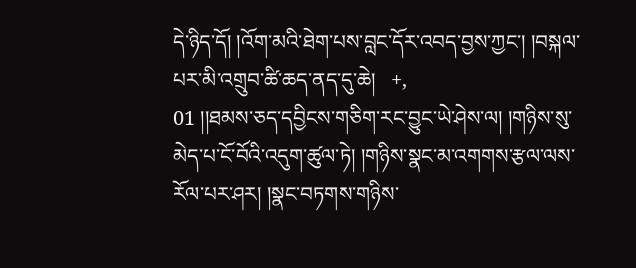དེ་ཉིད་དོ། །འོག་མའི་ཐེག་པས་བླང་དོར་འབད་བྱས་ཀྱང་། །བསྐལ་པར་མི་འགྲུབ་ཚི་ཆད་ནད་དུ་ཆེ།   +,
01 །།ཐམས་ཅད་དབྱིངས་གཅིག་རང་བྱུང་ཡེ་ཤེས་ལ། །གཉིས་སུ་མེད་པ་ངོ་བོའི་འདུག་ཚུལ་ཏེ། །གཉིས་སྣང་མ་འགགས་རྩལ་ལས་རོལ་པར་ཤར། །སྣང་བཏགས་གཉིས་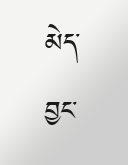མེད་བྱང་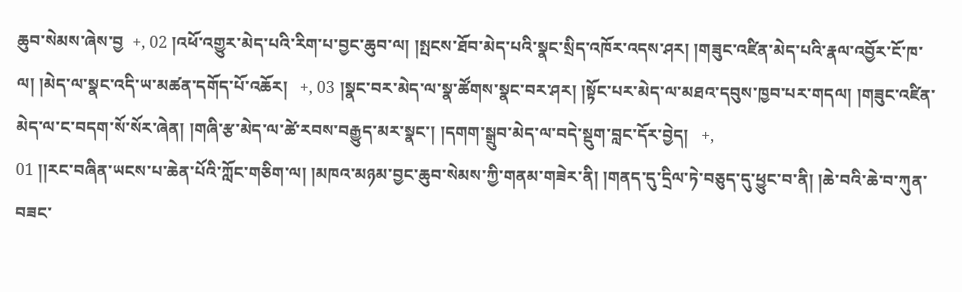ཆུབ་སེམས་ཞེས་བྱ  +, 02 །འཕོ་འགྱུར་མེད་པའི་རིག་པ་བྱང་ཆུབ་ལ། །སྤངས་ཐོབ་མེད་པའི་སྣང་སྲིད་འཁོར་འདས་ཤར། །གཟུང་འཛིན་མེད་པའི་རྣལ་འབྱོར་ངོ་ཁ་ལ། །མེད་ལ་སྣང་འདི་ཡ་མཚན་དགོད་པོ་འཆོར།   +, 03 །སྣང་བར་མེད་ལ་སྣ་ཚོགས་སྣང་བར་ཤར། །སྟོང་པར་མེད་ལ་མཐའ་དབུས་ཁྱབ་པར་གདལ། །གཟུང་འཛིན་མེད་ལ་ང་བདག་སོ་སོར་ཞེན། །གཞི་རྩ་མེད་ལ་ཚེ་རབས་བརྒྱུད་མར་སྣང་། །དགག་སྒྲུབ་མེད་ལ་བདེ་སྡུག་བླང་དོར་བྱེད།   +,
01 །།རང་བཞིན་ཡངས་པ་ཆེན་པོའི་ཀློང་གཅིག་ལ། །མཁའ་མཉམ་བྱང་ཆུབ་སེམས་ཀྱི་གནམ་གཟེར་ནི། །གནད་དུ་དྲིལ་ཏེ་བཅུད་དུ་ཕྱུང་བ་ནི། །ཆེ་བའི་ཆེ་བ་ཀུན་བཟང་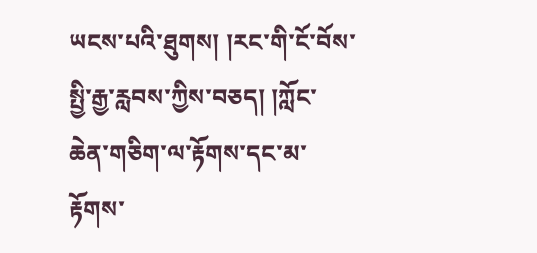ཡངས་པའི་ཐུགས། །རང་གི་ངོ་བོས་སྤྱི་རྒྱ་རླབས་ཀྱིས་བཅད། །ཀློང་ཆེན་གཅིག་ལ་རྟོགས་དང་མ་རྟོགས་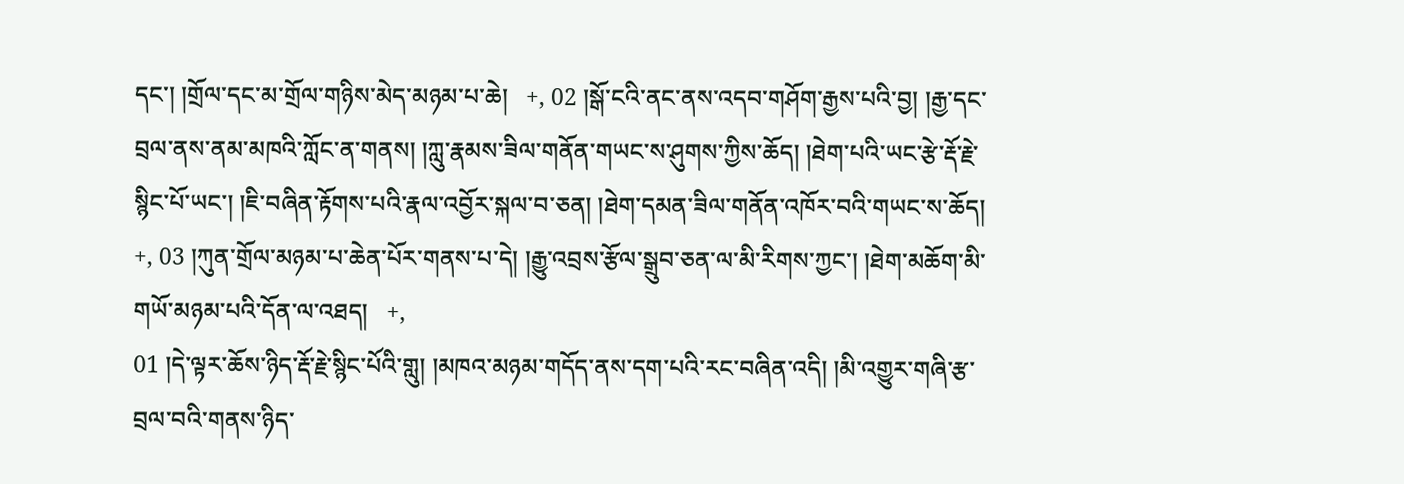དང་། །གྲོལ་དང་མ་གྲོལ་གཉིས་མེད་མཉམ་པ་ཆེ།   +, 02 །སྒོ་ངའི་ནང་ནས་འདབ་གཤོག་རྒྱས་པའི་བྱ། །རྒྱ་དང་བྲལ་ནས་ནམ་མཁའི་ཀློང་ན་གནས། །ཀླུ་རྣམས་ཟིལ་གནོན་གཡང་ས་ཤུགས་ཀྱིས་ཆོད། །ཐེག་པའི་ཡང་རྩེ་རྡོ་རྗེ་སྙིང་པོ་ཡང་། །ཇི་བཞིན་རྟོགས་པའི་རྣལ་འབྱོར་སྐལ་བ་ཅན། །ཐེག་དམན་ཟིལ་གནོན་འཁོར་བའི་གཡང་ས་ཆོད།   +, 03 །ཀུན་གྲོལ་མཉམ་པ་ཆེན་པོར་གནས་པ་དེ། །རྒྱུ་འབྲས་རྩོལ་སྒྲུབ་ཅན་ལ་མི་རིགས་ཀྱང་། །ཐེག་མཆོག་མི་གཡོ་མཉམ་པའི་དོན་ལ་འཐད།   +,
01 །དེ་ལྟར་ཆོས་ཉིད་རྡོ་རྗེ་སྙིང་པོའི་གླུ། །མཁའ་མཉམ་གདོད་ནས་དག་པའི་རང་བཞིན་འདི། །མི་འགྱུར་གཞི་རྩ་བྲལ་བའི་གནས་ཉིད་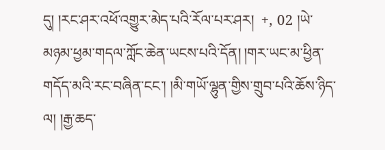དུ། །རང་ཤར་འཕོ་འགྱུར་མེད་པའི་རོལ་པར་ཤར།  +, 02 །ཡེ་མཉམ་ཕྱམ་གདལ་ཀློང་ཆེན་ཡངས་པའི་དོན། །གར་ཡང་མ་ཕྱིན་གདོད་མའི་རང་བཞིན་ངང་། །མི་གཡོ་ལྷུན་གྱིས་གྲུབ་པའི་ཆོས་ཉིད་ལ། །རྒྱ་ཆད་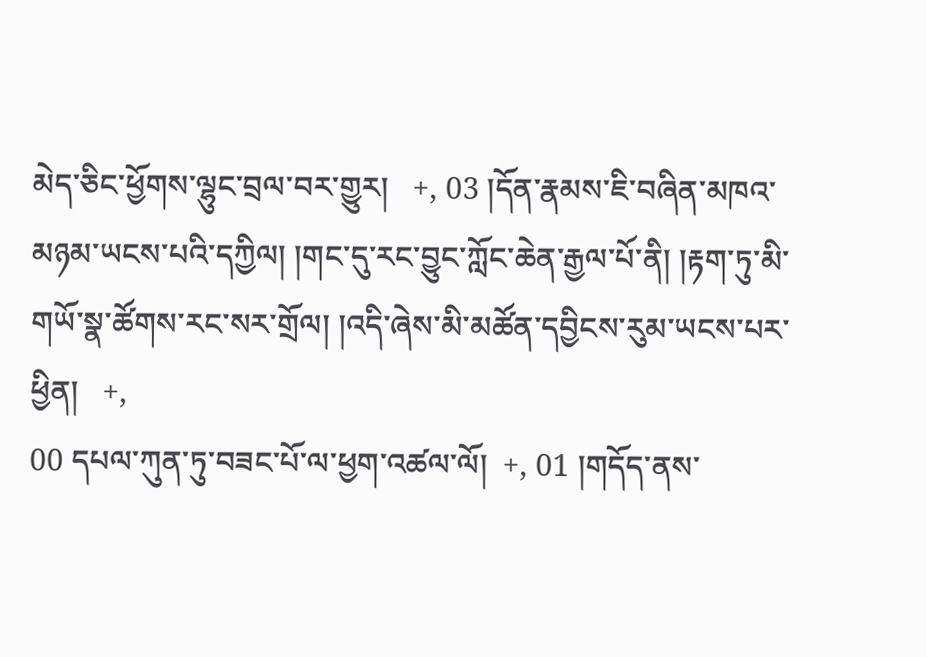མེད་ཅིང་ཕྱོགས་ལྷུང་བྲལ་བར་གྱུར།   +, 03 །དོན་རྣམས་ཇི་བཞིན་མཁའ་མཉམ་ཡངས་པའི་དཀྱིལ། །གང་དུ་རང་བྱུང་ཀློང་ཆེན་རྒྱལ་པོ་ནི། །རྟག་ཏུ་མི་གཡོ་སྣ་ཚོགས་རང་སར་གྲོལ། །འདི་ཞེས་མི་མཚོན་དབྱིངས་རུམ་ཡངས་པར་ཕྱིན།   +,
00 དཔལ་ཀུན་ཏུ་བཟང་པོ་ལ་ཕྱག་འཚལ་ལོ།  +, 01 །གདོད་ནས་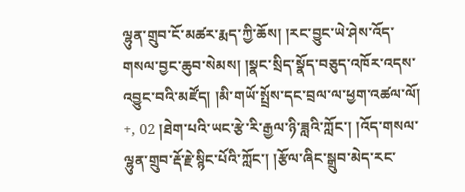ལྷུན་གྲུབ་ངོ་མཚར་རྨད་ཀྱི་ཆོས། །རང་བྱུང་ཡེ་ཤེས་འོད་གསལ་བྱང་ཆུབ་སེམས། །སྣང་སྲིད་སྣོད་བཅུད་འཁོར་འདས་འབྱུང་བའི་མཛོད། །མི་གཡོ་སྤྲོས་དང་བྲལ་ལ་ཕྱག་འཚལ་ལོ།  +, 02 །ཐེག་པའི་ཡང་རྩེ་རི་རྒྱལ་ཉི་ཟླའི་ཀློང་། །འོད་གསལ་ལྷུན་གྲུབ་རྡོ་རྗེ་སྙིང་པོའི་ཀློང་། །རྩོལ་ཞིང་སྒྲུབ་མེད་རང་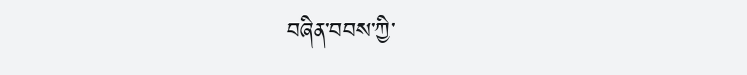བཞིན་བབས་ཀྱི་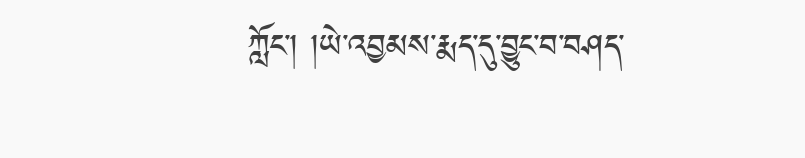ཀློང་། །ཡེ་འབྱམས་རྨད་དུ་བྱུང་བ་བཤད་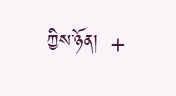ཀྱིས་ཉོན།  +